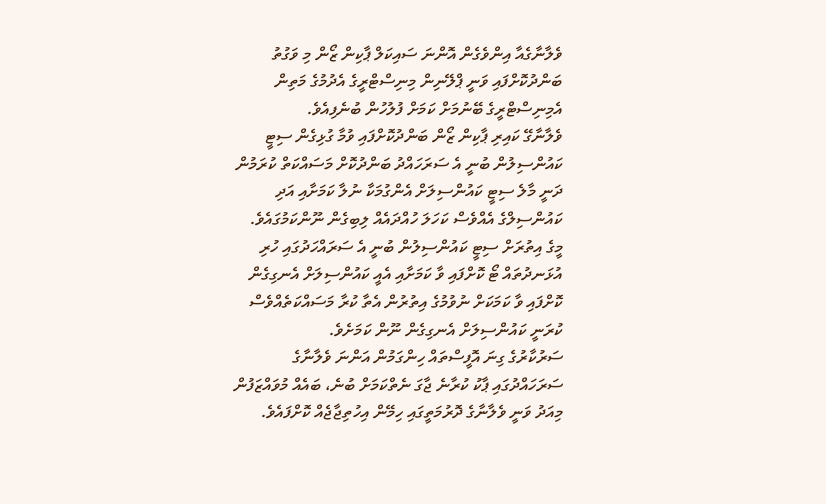ވެލާނާގެއާ އިންވެގެން އޮންނަ ސައިކަލް ޕާކިން ޒޯން މި ވަގުތު ބަންދުކޮށްފައި ވަނީ ޕްލޭނިން މިނިސްޓްރީގެ އެދުމުގެ މަތިން އެމިނިސްޓްރީގެ ބޭނުމަށް ކަމަށް ފުލުހުން ބުނެފިއެވެ.
ވެލާނާގޭ ކައިރި ޕާކިން ޒޯން ބަންދުކޮށްފައި ވުމާ ގުޅިގެން ސިޓީ ކައުންސިލުން ބުނީ އެ ސަރަހައްދު ބަންދުކޮށް މަސައްކަތް ކުރަމުން ދަނީ މާލެ ސިޓީ ކައުންސިލަށް އެންގުމަކާ ނުލާ ކަމަށާއި އަދި ކައުންސިލްގެ އެއްވެސް ކަހަލަ ހުއްދައެއް ލިބިގެން ނޫންކަމުގައެވެ.
މީގެ އިތުރަށް ސިޓީ ކައުންސިލުން ބުނީ އެ ސަރައްހަދުގައި ހުރި އުޅަނދުތައް ޓޯ ކޮށްފައި ވާ ކަމަށާއި އެއީ ކައުންސިލަށް އެނގިގެން ކޮށްފައި ވާ ކަމަކަށް ނުވުމުގެ އިތުރުން އެތާ ކުރާ މަސައްކަތެއްވެސް ކުރަނީ ކައުންސިލަށް އެނގިގެން ނޫން ކަމަށެވެ.
ސަރުކާރުގެ ގިނަ އޮފީސްތައް ހިންގަމުން އަންނަ ވެލާނާގެ ސަރަހައްދުގައި ޕާކު ކުރާނެ ޖާގަ ނެތްކަމަށް ބުނެ، ބައެއް މުވައްޒަފުން މިއަދު ވަނީ ވެލާނާގެ ދޮރުމަތީގައި ހިމޭން އިހުތިޖާޖެއް ކޮށްފައެވެ.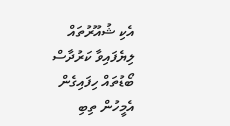އެކި ޝުއޫރުތައް ލިޔެފައިވާ ކަރުދާސް ބޯޑުތައް ހިފައިގެން އެމީހުން ތިބި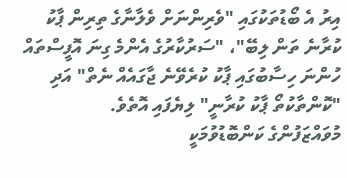އިރު އެ ބޯޑުތަކުގައި "ވެރިންނަށް ވެލާނާގެ ތިރިން ޕާކު ކުރާނެ ތަން ލިބޭ"، "ސަރުކާރުގެ އެންމެ ގިނަ އޮފީސްތައް ހުންނަ ހިސާބުގައި ޕާކު ކުރެވޭނެ ޖާގައެއް ނެތް" އަދި "ކޮންތާކުތޯ ޕާކު ކުރާނީ" ލިޔެފައި އޮތެވެ.
މުވައްޒަފުންގެ ކަންބޮޑުވުމަކީ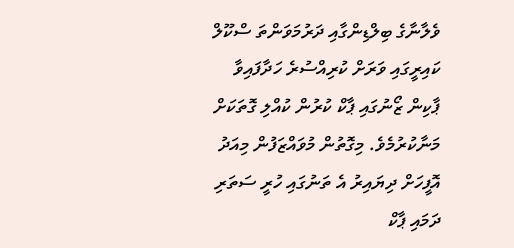ވެލާނާގެ ބިލްޑިންގާއި ދަރުމަވަންތަ ސްކޫލް ކައިރީގައި ވަރަށް ކުރިއްސުރެ ހަދާފައިވާ ޕާކިން ޒޯނުގައި ޕާކް ކުރުން ކުއްލި ގޮތަކަށް މަނާކުރުމެވެ. މިގޮތުން މުވައްޒަފުން މިއަދު އޮފީހަށް ދިޔައިރު އެ ތަނުގައި ހުރީ ސަތަރި ދަމައި ޕާކް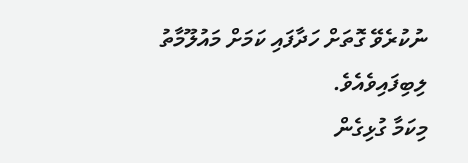ނުކުރެވޭ ގޮތަށް ހަދާފައި ކަމަށް މައުލޫމާތު ލިބިފައިވެއެވެ.
މިކަމާ ގުޅިގެން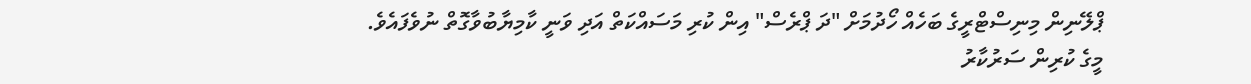ޕްލޭނިން މިނިސްޓްރީގެ ބަހެއް ހޯދުމަށް "ދަ ޕްރެސް" އިން ކުރި މަސައްކަތް އަދި ވަނީ ކާމިޔާބުވާގޮތް ނުވެފައެވެ.
މީގެ ކުރިން ސަރުކާރު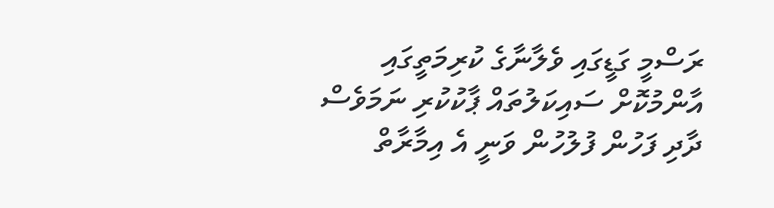ރަސްމީ ގަޑީގައި ވެލާނާގެ ކުރިމަތީގައި އާންމުކޮށް ސައިކަލުތައް ޕާކުކުރި ނަމަވެސް ދާދި ފަހުން ފުލުހުން ވަނީ އެ އިމާރާތް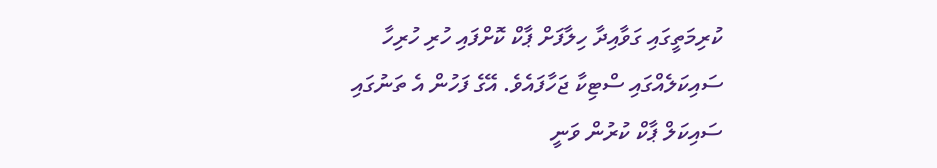ކުރިމަތީގައި ގަވާއިދާ ހިލާފަށް ޕާކް ކޮށްފައި ހުރި ހުރިހާ ސައިކަލެއްގައި ސްޓިކާ ޖަހާފައެވެ. އޭގެ ފަހުން އެ ތަނުގައި ސައިކަލް ޕާކް ކުރުން ވަނީ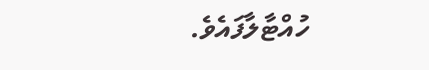ހުއްޓާލާފައެވެ.